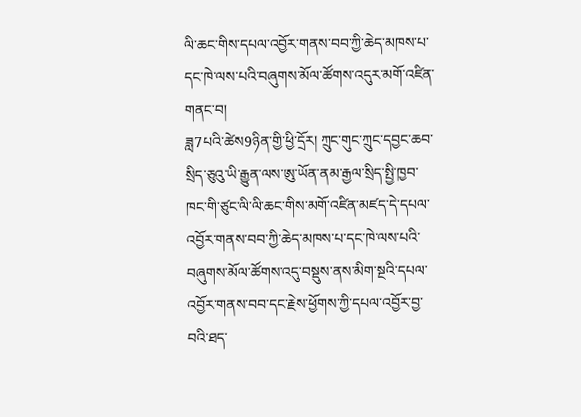ལི་ཆང་གིས་དཔལ་འབྱོར་གནས་བབ་ཀྱི་ཆེད་མཁས་པ་དང་ཁེ་ལས་པའི་བཞུགས་མོལ་ཚོགས་འདུར་མགོ་འཛིན་གནང་བ།
ཟླ7པའི་ཚེས9ཉིན་གྱི་ཕྱི་དྲོར། ཀྲུང་གུང་ཀྲུང་དབྱང་ཆབ་སྲིད་ཅུའུ་ཡི་རྒྱུན་ལས་ཨུ་ཡོན་ནམ་རྒྱལ་སྲིད་སྤྱི་ཁྱབ་ཁང་གི་ཙུང་ལི་ལི་ཆང་གིས་མགོ་འཛིན་མཛད་དེ་དཔལ་འབྱོར་གནས་བབ་ཀྱི་ཆེད་མཁས་པ་དང་ཁེ་ལས་པའི་བཞུགས་མོལ་ཚོགས་འདུ་བསྡུས་ནས་མིག་སྔའི་དཔལ་འབྱོར་གནས་བབ་དང་རྗེས་ཕྱོགས་ཀྱི་དཔལ་འབྱོར་བྱ་བའི་ཐད་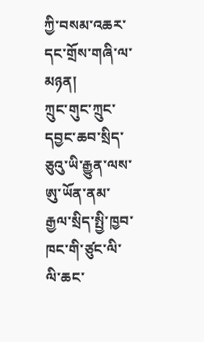ཀྱི་བསམ་འཆར་དང་གྲོས་གཞི་ལ་མཉན།
ཀྲུང་གུང་ཀྲུང་དབྱང་ཆབ་སྲིད་ཅུའུ་ཡི་རྒྱུན་ལས་ཨུ་ཡོན་ནམ་རྒྱལ་སྲིད་སྤྱི་ཁྱབ་ཁང་གི་ཙུང་ལི་ལི་ཆང་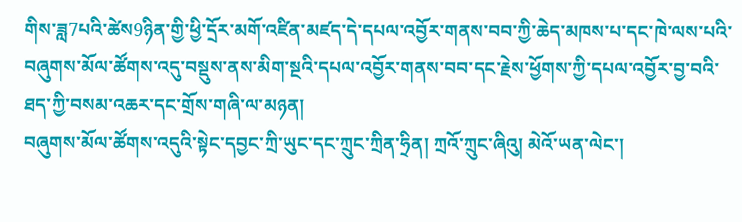གིས་ཟླ7པའི་ཚེས9ཉིན་གྱི་ཕྱི་དྲོར་མགོ་འཛིན་མཛད་དེ་དཔལ་འབྱོར་གནས་བབ་ཀྱི་ཆེད་མཁས་པ་དང་ཁེ་ལས་པའི་བཞུགས་མོལ་ཚོགས་འདུ་བསྡུས་ནས་མིག་སྔའི་དཔལ་འབྱོར་གནས་བབ་དང་རྗེས་ཕྱོགས་ཀྱི་དཔལ་འབྱོར་བྱ་བའི་ཐད་ཀྱི་བསམ་འཆར་དང་གྲོས་གཞི་ལ་མཉན།
བཞུགས་མོལ་ཚོགས་འདུའི་སྟེང་དབྱང་ཀྲི་ཡུང་དང་ཀྲུང་ཀྲིན་ཧྲིན། ཀྲའོ་ཀྲུང་ཞིའུ། མེའོ་ཡན་ལེང་།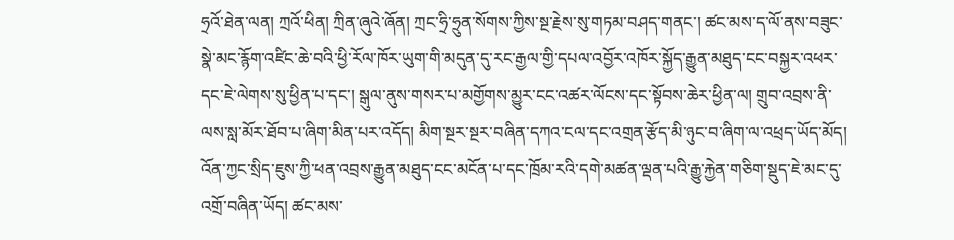ཧྲའོ་ཐེན་ལན། ཀྲའོ་ཕིན། ཀྲིན་ཞུའེ་ཞོན། ཀྲང་ཧྲི་ཧྲུན་སོགས་ཀྱིས་སྔ་རྗེས་སུ་གཏམ་བཤད་གནང་། ཚང་མས་ད་ལོ་ནས་བཟུང་སྣེ་མང་རྙོག་འཛིང་ཆེ་བའི་ཕྱི་རོལ་ཁོར་ཡུག་གི་མདུན་དུ་རང་རྒྱལ་གྱི་དཔལ་འབྱོར་འཁོར་སྐྱོད་རྒྱུན་མཐུད་ངང་བསྐྱར་འཕར་དང་ཇེ་ལེགས་སུ་ཕྱིན་པ་དང་། སྒུལ་ནུས་གསར་པ་མགྱོགས་མྱུར་ངང་འཚར་ལོངས་དང་སྟོབས་ཆེར་ཕྱིན་ལ། གྲུབ་འབྲས་ནི་ལས་སླ་མོར་ཐོབ་པ་ཞིག་མིན་པར་འདོད། མིག་སྔར་སྔར་བཞིན་དཀའ་ངལ་དང་འགྲན་རྩོད་མི་ཉུང་བ་ཞིག་ལ་འཕྲད་ཡོད་མོད། འོན་ཀྱང་སྲིད་ཇུས་ཀྱི་ཕན་འབྲས་རྒྱུན་མཐུད་ངང་མངོན་པ་དང་ཁྲོམ་རའི་དགེ་མཚན་ལྡན་པའི་རྒྱུ་རྐྱེན་གཅིག་སྡུད་ཇེ་མང་དུ་འགྲོ་བཞིན་ཡོད། ཚང་མས་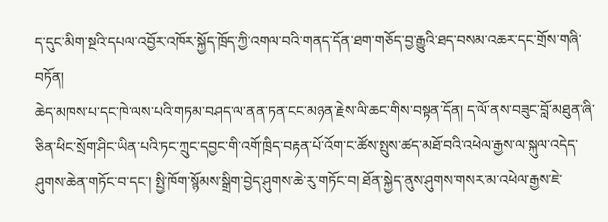ད་དུང་མིག་སྔའི་དཔལ་འབྱོར་འཁོར་སྐྱོད་ཁྲོད་ཀྱི་འགལ་བའི་གནད་དོན་ཐག་གཅོད་བྱ་རྒྱུའི་ཐད་བསམ་འཆར་དང་གྲོས་གཞི་བཏོན།
ཆེད་མཁས་པ་དང་ཁེ་ལས་པའི་གཏམ་བཤད་ལ་ནན་ཏན་ངང་མཉན་རྗེས་ལི་ཆང་གིས་བསྟན་དོན། ད་ལོ་ནས་བཟུང་བློ་མཐུན་ཞི་ཅིན་ཕིང་སྲོག་ཤིང་ཡིན་པའི་ཏང་ཀྲུང་དབྱང་གི་འགོ་ཁྲིད་བརྟན་པོ་འོག་ང་ཚོས་སྤུས་ཚད་མཐོ་བའི་འཕེལ་རྒྱས་ལ་སྐུལ་འདེད་ཤུགས་ཆེན་གཏོང་བ་དང་། སྤྱི་ཁོག་སྙོམས་སྒྲིག་བྱེད་ཤུགས་ཆེ་རུ་གཏོང་བ། ཐོན་སྐྱེད་ནུས་ཤུགས་གསར་མ་འཕེལ་རྒྱས་ཇེ་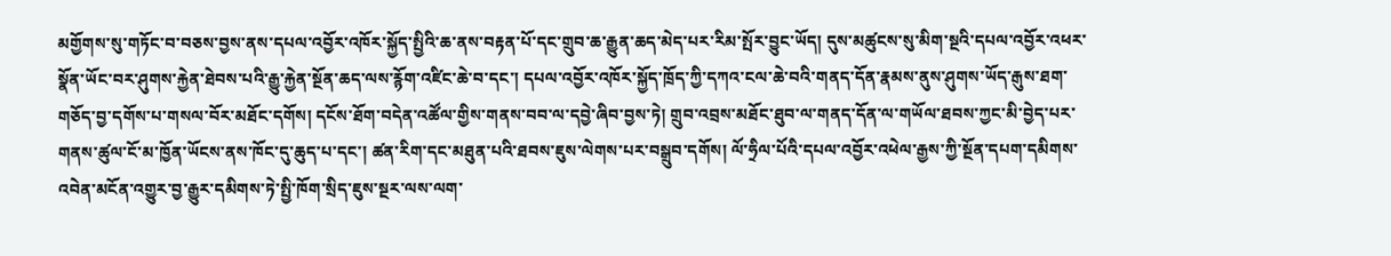མགྱོགས་སུ་གཏོང་བ་བཅས་བྱས་ནས་དཔལ་འབྱོར་འཁོར་སྐྱོད་སྤྱིའི་ཆ་ནས་བརྟན་པོ་དང་གྲུབ་ཆ་རྒྱུན་ཆད་མེད་པར་རིམ་སྤོར་བྱུང་ཡོད། དུས་མཚུངས་སུ་མིག་སྔའི་དཔལ་འབྱོར་འཕར་སྣོན་ཡོང་བར་ཤུགས་རྐྱེན་ཐེབས་པའི་རྒྱུ་རྐྱེན་སྔོན་ཆད་ལས་རྙོག་འཛིང་ཆེ་བ་དང་། དཔལ་འབྱོར་འཁོར་སྐྱོད་ཁྲོད་ཀྱི་དཀའ་ངལ་ཆེ་བའི་གནད་དོན་རྣམས་ནུས་ཤུགས་ཡོད་རྒུས་ཐག་གཅོད་བྱ་དགོས་པ་གསལ་བོར་མཐོང་དགོས། དངོས་ཐོག་བདེན་འཚོལ་གྱིས་གནས་བབ་ལ་དབྱེ་ཞིབ་བྱས་ཏེ། གྲུབ་འབྲས་མཐོང་ཐུབ་ལ་གནད་དོན་ལ་གཡོལ་ཐབས་ཀྱང་མི་བྱེད་པར་གནས་ཚུལ་ངོ་མ་ཁྱོན་ཡོངས་ནས་ཁོང་དུ་ཆུད་པ་དང་། ཚན་རིག་དང་མཐུན་པའི་ཐབས་ཇུས་ལེགས་པར་བསྒྲུབ་དགོས། ལོ་ཧྲིལ་པོའི་དཔལ་འབྱོར་འཕེལ་རྒྱས་ཀྱི་སྔོན་དཔག་དམིགས་འབེན་མངོན་འགྱུར་བྱ་རྒྱུར་དམིགས་ཏེ་སྤྱི་ཁོག་སྲིད་ཇུས་སྔར་ལས་ལག་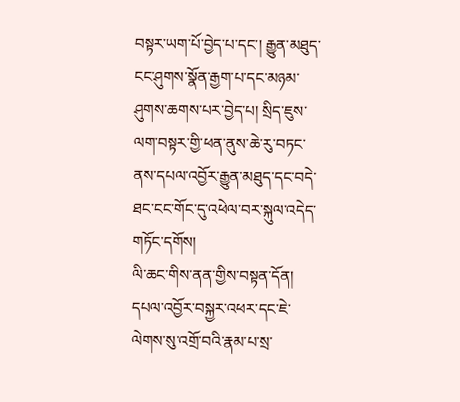བསྟར་ཡག་པོ་བྱེད་པ་དང་། རྒྱུན་མཐུད་ངང་ཤུགས་སྣོན་རྒྱག་པ་དང་མཉམ་ཤུགས་ཆགས་པར་བྱེད་པ། སྲིད་ཇུས་ལག་བསྟར་གྱི་ཕན་ནུས་ཆེ་རུ་བཏང་ནས་དཔལ་འབྱོར་རྒྱུན་མཐུད་དང་བདེ་ཐང་ངང་གོང་དུ་འཕེལ་བར་སྐུལ་འདེད་གཏོང་དགོས།
ལི་ཆང་གིས་ནན་གྱིས་བསྟན་དོན། དཔལ་འབྱོར་བསྐྱར་འཕར་དང་ཇེ་ལེགས་སུ་འགྲོ་བའི་རྣམ་པ་སྲ་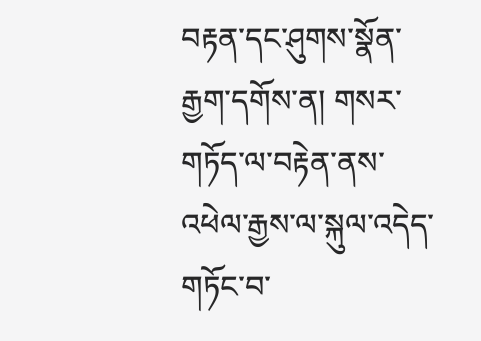བརྟན་དང་ཤུགས་སྣོན་རྒྱག་དགོས་ན། གསར་གཏོད་ལ་བརྟེན་ནས་འཕེལ་རྒྱས་ལ་སྐུལ་འདེད་གཏོང་བ་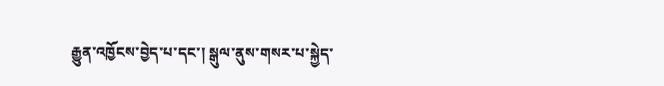རྒྱུན་འཁྱོངས་བྱེད་པ་དང་། སྒུལ་ནུས་གསར་པ་སྐྱེད་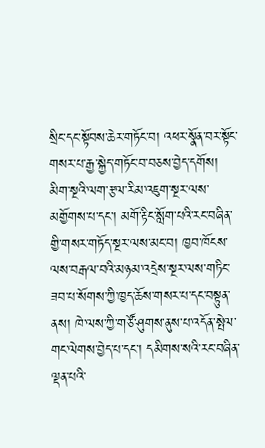སྲིང་དང་སྟོབས་ཆེར་གཏོང་བ། འཕར་སྣོན་བར་སྟོང་གསར་པ་རྒྱ་སྐྱེད་གཏོང་བ་བཅས་བྱེད་དགོས། མིག་སྔའི་ལག་རྩལ་རིམ་འཇུག་སྔར་ལས་མགྱོགས་པ་དང་། མགོ་རྟིང་སློག་པའི་རང་བཞིན་གྱི་གསར་གཏོད་སྔར་ལས་མང་བ། ཁྱབ་ཁོངས་ལས་བརྒལ་བའི་མཉམ་འདྲེས་སྔར་ལས་གཏིང་ཟབ་པ་སོགས་ཀྱི་ཁྱད་ཆོས་གསར་པ་དང་བསྟུན་ནས། ཁེ་ལས་ཀྱི་གཙོ་ཤུགས་ནུས་པ་འདོན་སྤེལ་གང་ལེགས་བྱེད་པ་དང་། དམིགས་སའི་རང་བཞིན་ལྡན་པའི་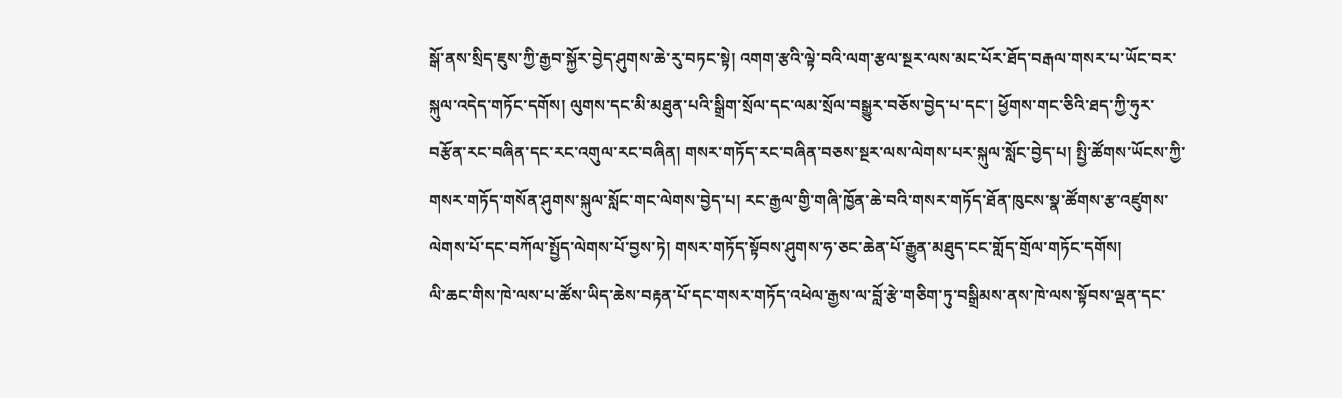སྒོ་ནས་སྲིད་ཇུས་ཀྱི་རྒྱབ་སྐྱོར་བྱེད་ཤུགས་ཆེ་རུ་བཏང་སྟེ། འགག་རྩའི་ལྟེ་བའི་ལག་རྩལ་སྔར་ལས་མང་པོར་ཐོད་བརྒལ་གསར་པ་ཡོང་བར་སྐུལ་འདེད་གཏོང་དགོས། ལུགས་དང་མི་མཐུན་པའི་སྒྲིག་སྲོལ་དང་ལམ་སྲོལ་བསྒྱུར་བཅོས་བྱེད་པ་དང་། ཕྱོགས་གང་ཅིའི་ཐད་ཀྱི་ཧུར་བརྩོན་རང་བཞིན་དང་རང་འགུལ་རང་བཞིན། གསར་གཏོད་རང་བཞིན་བཅས་སྔར་ལས་ལེགས་པར་སྐུལ་སློང་བྱེད་པ། སྤྱི་ཚོགས་ཡོངས་ཀྱི་གསར་གཏོད་གསོན་ཤུགས་སྐུལ་སློང་གང་ལེགས་བྱེད་པ། རང་རྒྱལ་གྱི་གཞི་ཁྱོན་ཆེ་བའི་གསར་གཏོད་ཐོན་ཁུངས་སྣ་ཚོགས་རྩ་འཛུགས་ལེགས་པོ་དང་བཀོལ་སྤྱོད་ལེགས་པོ་བྱས་ཏེ། གསར་གཏོད་སྟོབས་ཤུགས་ཧ་ཅང་ཆེན་པོ་རྒྱུན་མཐུད་ངང་གློད་གྲོལ་གཏོང་དགོས།
ལི་ཆང་གིས་ཁེ་ལས་པ་ཚོས་ཡིད་ཆེས་བརྟན་པོ་དང་གསར་གཏོད་འཕེལ་རྒྱས་ལ་བློ་རྩེ་གཅིག་ཏུ་བསྒྲིམས་ནས་ཁེ་ལས་སྟོབས་ལྡན་དང་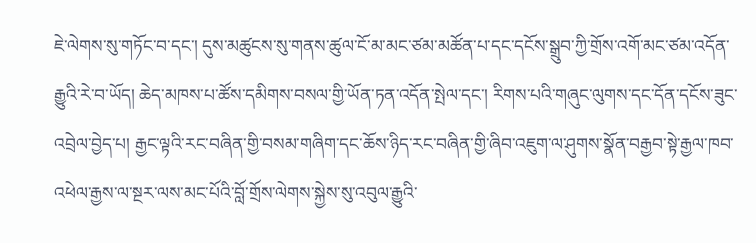ཇེ་ལེགས་སུ་གཏོང་བ་དང་། དུས་མཚུངས་སུ་གནས་ཚུལ་ངོ་མ་མང་ཙམ་མཚོན་པ་དང་དངོས་སྒྲུབ་ཀྱི་གྲོས་འགོ་མང་ཙམ་འདོན་རྒྱུའི་རེ་བ་ཡོད། ཆེད་མཁས་པ་ཚོས་དམིགས་བསལ་གྱི་ཡོན་ཏན་འདོན་སྤེལ་དང་། རིགས་པའི་གཞུང་ལུགས་དང་དོན་དངོས་ཟུང་འབྲེལ་བྱེད་པ། རྒྱང་ལྟའི་རང་བཞིན་གྱི་བསམ་གཞིག་དང་ཆོས་ཉིད་རང་བཞིན་གྱི་ཞིབ་འཇུག་ལ་ཤུགས་སྣོན་བརྒྱབ་སྟེ་རྒྱལ་ཁབ་འཕེལ་རྒྱས་ལ་སྔར་ལས་མང་པོའི་བློ་གྲོས་ལེགས་སྐྱེས་སུ་འབུལ་རྒྱུའི་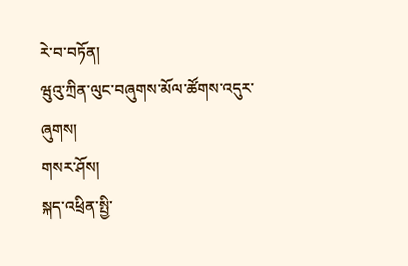རེ་བ་བཏོན།
ཝུའུ་ཀྲིན་ལུང་བཞུགས་མོལ་ཚོགས་འདུར་ཞུགས།
གསར་ཤོས།
སྐད་འཕྲིན་སྤྱི་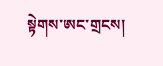སྟེགས་ཨང་གྲངས།